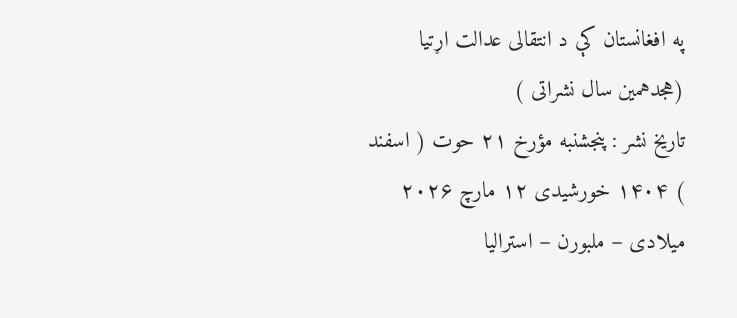په افغانستان کې د انتقالی عدالت اړتیا
(هجدهمین سال نشراتی )
تاریخ نشر : پنجشنبه مؤرخ ۲۱ حوت ( اسفند ) ۱۴۰۴ خورشیدی ۱۲ مارچ ۲۰۲۶ میلادی – ملبورن – استرالیا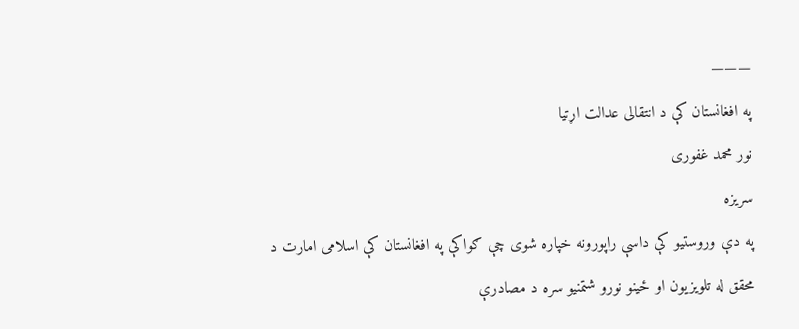———
په افغانستان کې د انتقالی عدالت اړتیا
نور محمد غفوری
سریزه
په دې وروستیو کې داسې راپورونه خپاره شوی چې ګواکې په افغانستان کې اسلامی امارت د محقق له تلویزیون او ځینو نورو شتمنیو سره د مصادرې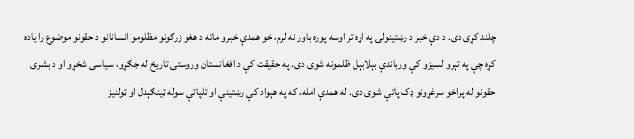چلند کړی دی. د دې خبر د رښتینولۍ په اړه تر اوسه پوره باور نه لرم، خو همدې خبرو ماته د هغو زرګونو مظلومو انسانانو د حقونو موضوع را یاده کړه چې په تېرو لسیزو کې ورباندې بېلابېل ظلمونه شوی دی. په حقیقت کې د افغانستان وروستۍ تاریخ له جګړو، سیاسی شخړو او د بشری حقونو له پراخو سرغړونو ډک پاتې شوی دی. له همدې امله، که په هېواد کې رښتینې او تلپاتې سوله ټینګېدل او ټولنیز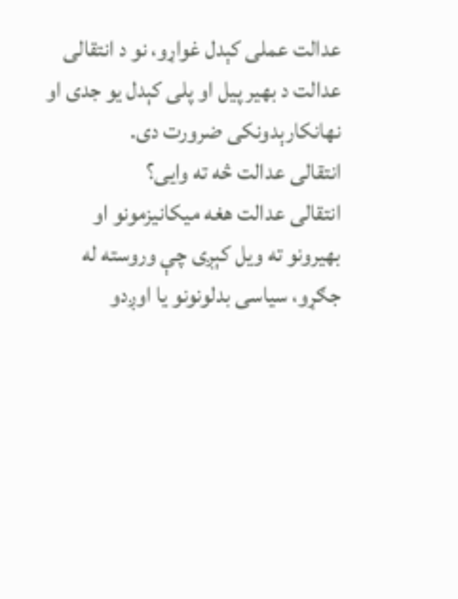عدالت عملی کېدل غواړو، نو د انتقالی عدالت د بهیر پیل او پلی کېدل یو جدی او نهانکارېدونکی ضرورت دی.
انتقالی عدالت څه ته وایی؟
انتقالی عدالت هغه میکانیزمونو او بهیرونو ته ویل کېږی چې وروسته له جګړو، سیاسی بدلونونو یا اوږدو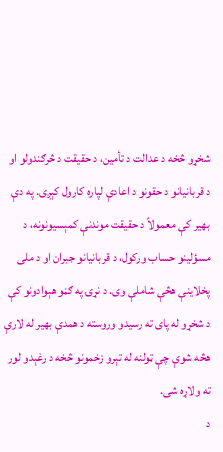شخړو څخه د عدالت د تأمین، د حقیقت د څرګندولو او د قربانیانو د حقونو د اعادې لپاره کارول کېږی. په دې بهیر کې معمولاً د حقیقت موندنې کمېسیونونه، د مسؤلینو حساب ورکول، د قربانیانو جبران او د ملی پخلاینې هڅې شاملې وی. د نړۍ په ګڼو هېوادونو کې د شخړو له پای ته رسیدو وروسته د همدې بهیر له لارې هڅه شوې چې ټولنه له تېرو زخمونو څخه د رغېدو لور ته ولاړه شی.
د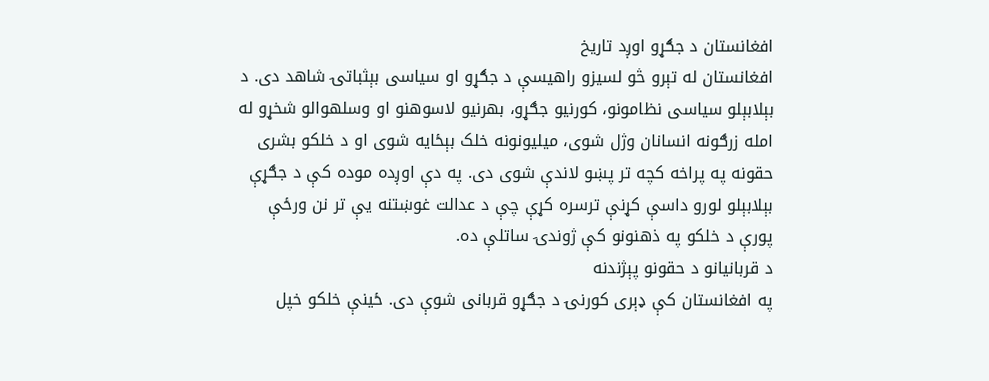افغانستان د جګړو اوږد تاریخ
افغانستان له تېرو څو لسیزو راهیسې د جګړو او سیاسی بېثباتۍ شاهد دی. د بېلابېلو سیاسی نظامونو، کورنیو جګړو، بهرنیو لاسوهنو او وسلهوالو شخړو له امله زرګونه انسانان وژل شوی، میلیونونه خلک بېځایه شوی او د خلکو بشری حقونه په پراخه کچه تر پښو لاندې شوی دی. په دې اوږده موده کې د جګړې بېلابېلو لورو داسې کړنې ترسره کړې چې د عدالت غوښتنه یې تر نن ورځې پورې د خلکو په ذهنونو کې ژوندۍ ساتلې ده.
د قربانیانو د حقونو پېژندنه
په افغانستان کې ډېری کورنۍ د جګړو قربانی شوې دی. ځینې خلکو خپل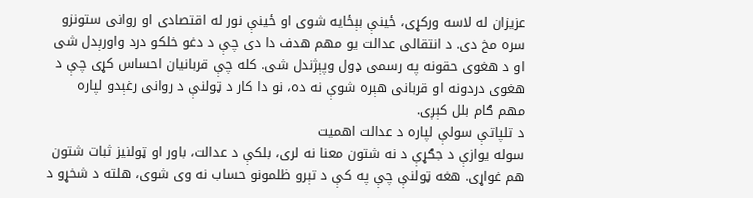عزیزان له لاسه ورکړی، ځینې بېځایه شوی او ځینې نور له اقتصادی او روانی ستونزو سره مخ دی. د انتقالی عدالت یو مهم هدف دا دی چې د دغو خلکو درد واورېدل شی او د هغوی حقونه په رسمی ډول وپېژندل شی. کله چې قربانیان احساس کړی چې د هغوی دردونه او قربانی هېره شوې نه ده، نو دا کار د ټولنې د روانی رغېدو لپاره مهم ګام بلل کېږی.
د تلپاتې سولې لپاره د عدالت اهمیت
سوله یوازې د جګړې د نه شتون معنا نه لری، بلکې د عدالت، باور او ټولنیز ثبات شتون هم غواړی. هغه ټولنې چې په کې د تېرو ظلمونو حساب نه وی شوی، هلته د شخړو د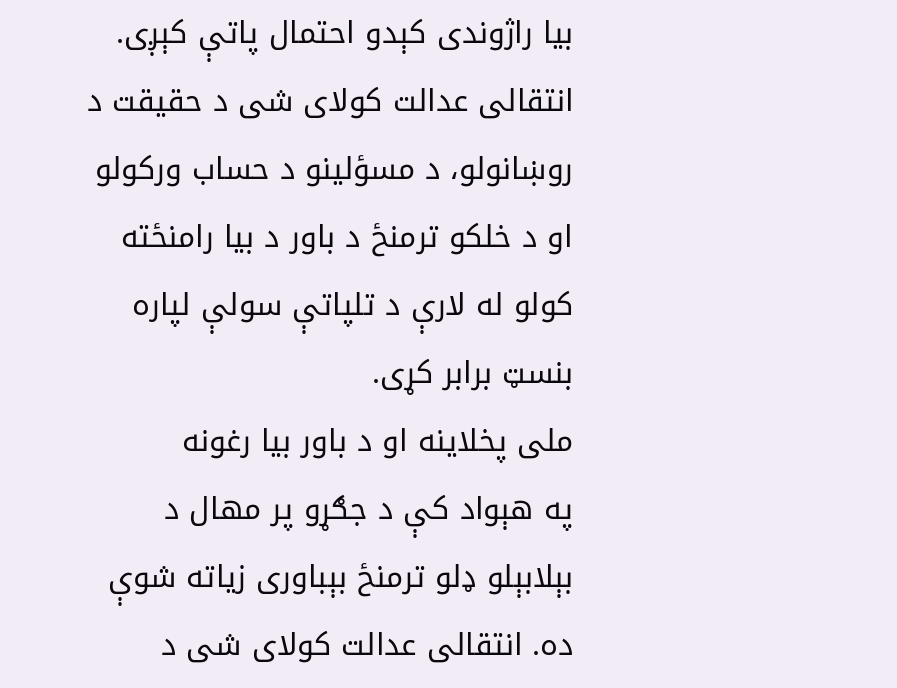بیا راژوندی کېدو احتمال پاتې کېږی. انتقالی عدالت کولای شی د حقیقت د روښانولو، د مسؤلینو د حساب ورکولو او د خلکو ترمنځ د باور د بیا رامنځته کولو له لارې د تلپاتې سولې لپاره بنسټ برابر کړی.
ملی پخلاینه او د باور بیا رغونه
په هېواد کې د جګړو پر مهال د بېلابېلو ډلو ترمنځ بېباوری زیاته شوې ده. انتقالی عدالت کولای شی د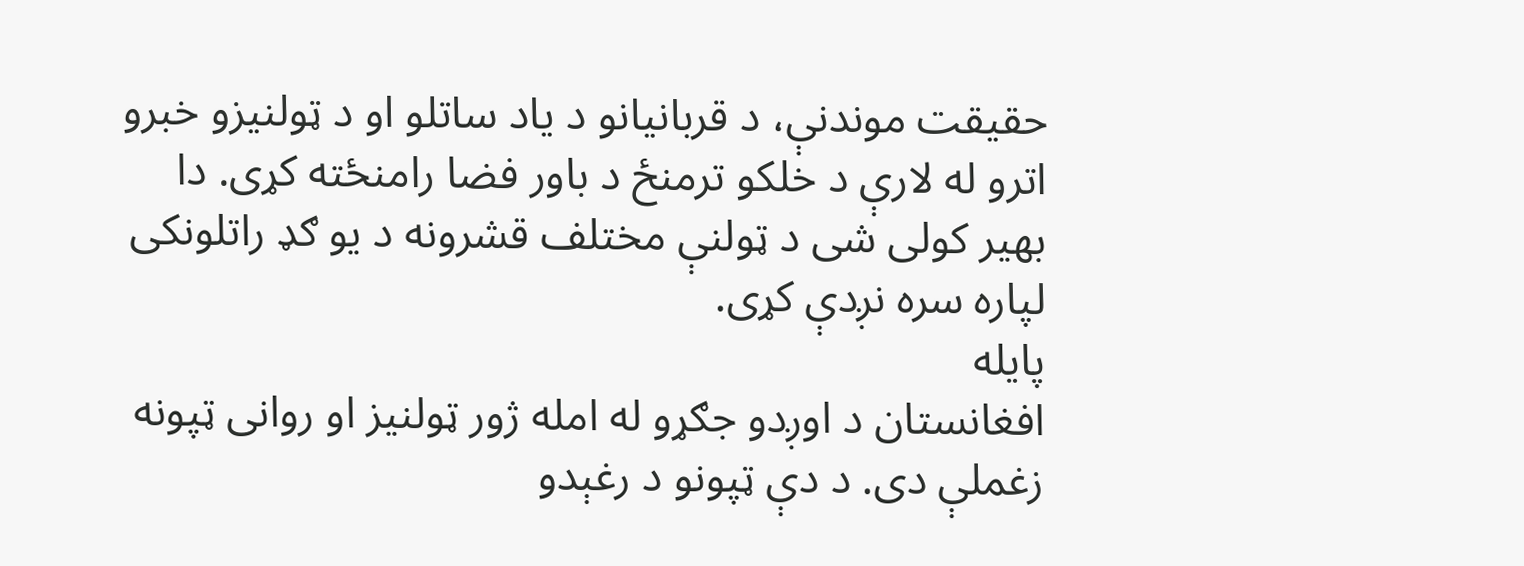حقیقت موندنې، د قربانیانو د یاد ساتلو او د ټولنیزو خبرو اترو له لارې د خلکو ترمنځ د باور فضا رامنځته کړی. دا بهیر کولی شی د ټولنې مختلف قشرونه د یو ګډ راتلونکی لپاره سره نږدې کړی.
پایله
افغانستان د اوږدو جګړو له امله ژور ټولنیز او روانی ټپونه زغملې دی. د دې ټپونو د رغېدو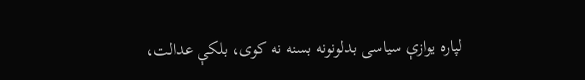لپاره یوازې سیاسی بدلونونه بسنه نه کوی، بلکې عدالت،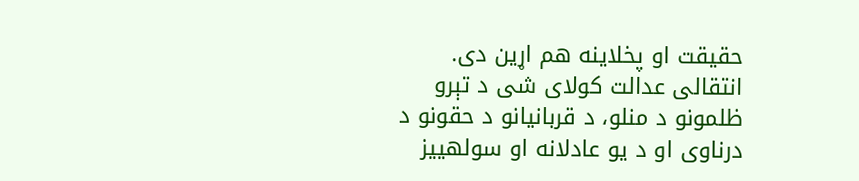حقیقت او پخلاینه هم اړین دی. انتقالی عدالت کولای شی د تېرو ظلمونو د منلو، د قربانیانو د حقونو د درناوی او د یو عادلانه او سولهییز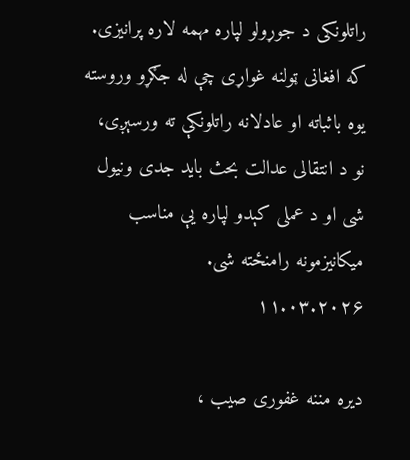راتلونکی د جوړولو لپاره مهمه لاره پرانیزی. که افغانی ټولنه غواړی چې له جګړو وروسته یوه باثباته او عادلانه راتلونکې ته ورسېږی، نو د انتقالی عدالت بحث باید جدی ونیول شی او د عملی کېدو لپاره یې مناسب میکانیزمونه رامنځته شی.
۱۱.۰۳.۲۰۲۶

دیره مننه غفوری صیب ،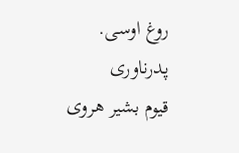روغ اوسی.
پدرناوری
قیوم بشیر هروی